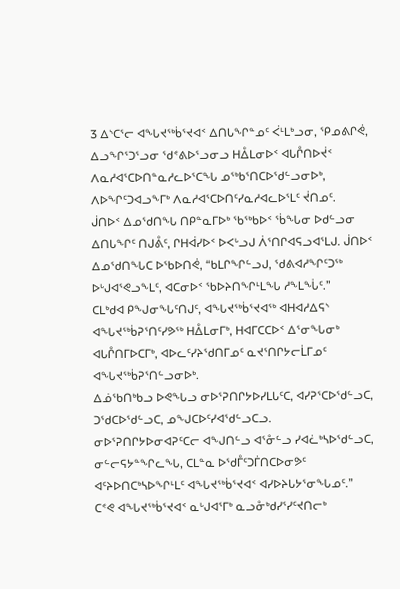3 ᐃᔅᑕᕐᓕ ᐊᖓᔪᖅᑳᕐᔪᐊᑉ ᐃᑎᒐᖏᓐᓄᑦ ᐹᒻᒪᒃᓗᓂ, ᕿᓄᕕᒋᕚ, ᐃᓗᖏᕐᑐᕐᓗᓂ ᖁᕝᕕᐅᕐᓗᓂᓗ ᕼᐂᒪᓂᐅᑉ ᐊᒐᒊᑎᐅᔫᑉ ᐱᓇᓱᐊᕐᑕᐅᑎᓐᓇᓱᓚᐅᕐᑕᖓ ᓄᖅᑲᕐᑎᑕᐅᖁᓪᓗᓂᐅᒃ, ᐱᐅᖏᑦᑐᐊᓗᖕᒥᒃ ᐱᓇᓱᐊᕐᑕᐅᑎᑦᓯᓇᓱᐊᓚᐅᕐᒪᑦ ᔫᑎᓄᑦ.
ᒎᑎᐅᑉ ᐃᓄᖁᑎᖓ ᑎᑭᓐᓇᒥᐅᒃ ᖃᖅᑲᐅᑉ ᖄᖓᓂ ᐅᑯᓪᓗᓂ ᐃᑎᒐᖏᑦ ᑎᒍᕔᑦ, ᒋᕼᐋᓯᐅᑉ ᐅᐸᒡᓗᒍ ᐲᕐᑎᒋᐊᕋᓗᐊᕐᒪᒍ. ᒎᑎᐅᑉ ᐃᓄᖁᑎᖓᑕ ᐅᖃᐅᑎᕚ, “ᑲᒪᒋᖏᓪᓗᒍ, ᖁᕕᐊᓱᖏᑦᑐᖅ ᐅᒡᒍᐊᕐᕙᓗᖕᒪᑦ, ᐊᑕᓂᐅᑉ ᖃᐅᔨᑎᖏᒻᒪᖓ ᓱᖕᒪᖔᑦ.”
ᑕᒪᒃᑯᐊ ᑭᖑᓂᖓᑦᑎᒍᑦ, ᐊᖓᔪᖅᑳᕐᔪᐊᖅ ᐊᕼᐊᓱᐃᕋᔅ ᐊᖓᔪᖅᑳᕈᕐᑎᑦᓯᕗᖅ ᕼᐂᒪᓂᒥᒃ, ᕼᐊᒥᑕᑕᐅᑉ ᐃᕐᓂᖓᓂᒃ ᐊᒐᒊᑎᒥᐅᑕᒥᒃ, ᐊᐅᓚᑦᓯᔨᖁᑎᒥᓄᑦ ᓇᔪᕐᑎᒋᔭᓕᒫᒥᓄᑦ ᐊᖓᔪᖅᑳᕈᕐᑎᓪᓗᓂᐅᒃ.
ᐃᓅᖃᑎᒃᑲᓗ ᐅᕙᖓᓗ ᓂᐅᕐᕈᑎᒋᔭᐅᓯᒪᒐᑦᑕ, ᐊᓯᕈᕐᑕᐅᖁᓪᓗᑕ, ᑐᖁᑕᐅᖁᓪᓗᑕ, ᓄᖑᑕᐅᑦᓯᐊᖁᓪᓗᑕᓗ. ᓂᐅᕐᕈᑎᒋᔭᐅᓂᐊᕈᑦᑕᓕ ᐊᖑᑎᓪᓗ ᐊᕐᓁᓪᓗ ᓯᐊᓛᒃᓴᐅᖁᓪᓗᑕ, ᓂᓪᓕᕋᔭᓐᖏᓚᖓ, ᑕᒪᓐᓇ ᐅᖁᒤᑦᑐᒦᑎᑕᐅᓂᕗᑦ ᐊᑦᔨᐅᑎᑕᒃᓴᐅᖏᒻᒪᑦ ᐊᖓᔪᖅᑳᕐᔪᐊᑉ ᐊᓯᐅᔨᒐᔭᕐᓂᖓᓄᑦ.”
ᑕᕝᕙ ᐊᖓᔪᖅᑳᕐᔪᐊᑉ ᓇᒡᒍᐊᕐᒥᒃ ᓇᓗᓁᒃᑯᓯᕐᓯᑦᔪᑎᓕᒃ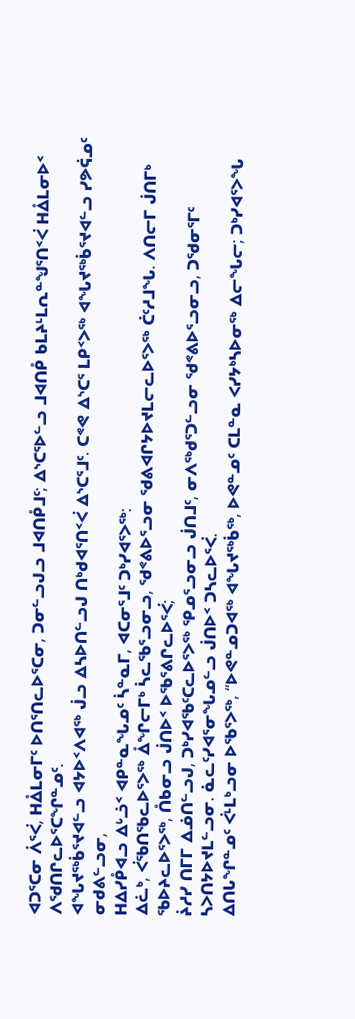ᐊᑐᕐᑕᓂ ᐲᕐᐹ, ᕼᐂᒪᓂᒥᑦ ᐅᑎᕐᑎᓚᐅᕐᑕᓂ, ᑐᓂᓪᓗᒍᓗ ᒧᐊᑎᑬᒧᑦ; ᐃᔅᑕᕐᐅᓪᓗ ᒧᐊᑎᑬ ᑲᒪᔨᒻᒪᕆᓐᖑᕐᑎᑉᐹ ᕼᐂᒪᓂᐅᑉ ᐱᖁᑎᒋᓚᐅᕐᑕᖏᓐᓄᑦ.
ᐊᖓᔪᖅᑳᕐᔪᐊᓪᓗ ᐊᔭᐅᑉᐱᐊᖅ ᒎᓗ ᐃᓴᐅᑎᓪᓗᒍ ᑎᒃᑯᐊᕐᑎᑉᐹ ᐃᔅᑕᕐᒧᑦ. ᑕᕝᕙ ᐃᔅᑕᕐ ᒪᑭᑉᐳᖅ ᐊᖓᔪᖅᑳᕐᔪᐊᓪᓗ ᓯᕗᕌᓄᑦ ᓂᑯᕕᓪᓗᓂ,
ᕼᐃᓯᑬᐊᓗ ᐃᒡᓘᑉ ᐊᑭᓐᓇᖓᓄᑦ ᓵᓐᓇᒥ, ᐊᑕᓂᕐᒧᑦ ᑐᒃᓯᐊᕐᐳᖅ:
ᐃᓛᒃ, ᐹᖃᑎᖃᓚᐅᕐᐳᖅ ᐂᖏᓕᒥᒃ ᓵᓚᖃᕐᓗᓂᓗ, ᖁᕝᕕᐅᕐᓗᓂ ᖁᕕᐊᒋᔭᐅᔪᒪᓕᓚᐅᕐᐳᖅ ᑖᑦᓱᒧᖓ. ᐱᑎᓕᒥ ᒎᑎᒥᒃ ᖃᐅᔨᓚᐅᕐᐳᖅ, ᑍᑲᓂᓗ ᒎᑎᐅᑉ ᐅᖃᕐᕕᒋᓚᐅᕐᐹ;
ᔩᓱᓯ ᑎᒥᒥ ᐃᓅᑎᓪᓗᒍ, ᑐᒃᓯᐊᖃᑦᑕᓚᐅᕐᐳᖅ ᕿᓄᕐᓗᓂᓗ ᒎᑎᒧᑦ, ᓂᐱᖅᑯᕐᑐᓪᓗᓂ ᖁᕝᕕᐅᕐᓗᓂᓗ, ᑐᖁᓂᕐᒥᑦ ᓴᐳᑎᔭᐅᔪᒪᓪᓗᓂ. ᓈᓚᑦᓯᐊᕐᓂᖓᓄᓪᓗ ᒎᑎᐅᑉ ᑐᓴᓚᐅᕐᐹ.
ᐃᑎᒐᖏᓐᓄᑦ ᐹᒻᒪᒃᓗᓂ ᐅᖃᕐᐳᖅ, “ᐅᕙᓐᓄᑐᐊᖅ ᐊᖓᔪᖅᑳᖅ, ᐅᕙᓐᓄᑦ ᑕᒪᓐᓇ ᐸᓯᔭᒃᓴᐅᓂᖅ ᐃᓕᖓᓕ; ᑐᒃᓯᐊᕐᐳᖓ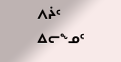ᐱᔩᑦ ᐃᓕᖕᓄᑦ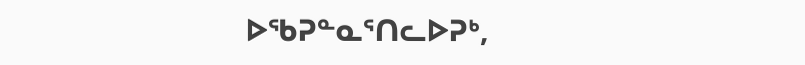ᐅᖃᕈᓐᓇᕐᑎᓚᐅᕈᒃ,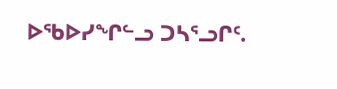ᐅᖃᐅᓯᖏᓪᓗ ᑐᓴᕐᓗᒋᑦ.